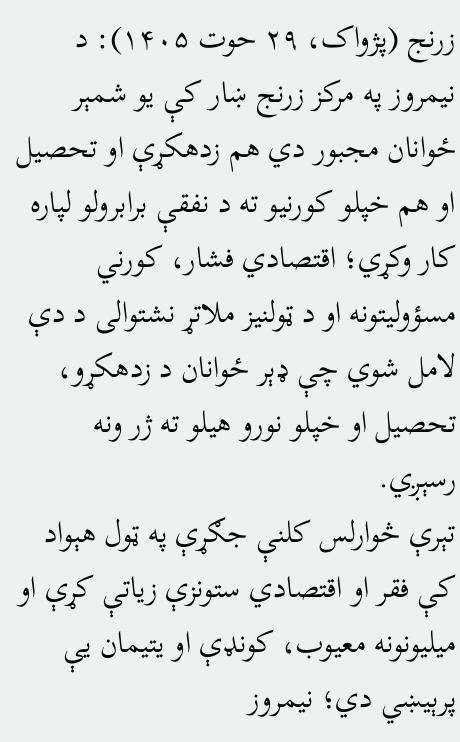زرنج (پژواک، ۲۹ حوت ۱۴۰۵): د نیمروز په مرکز زرنج ښار کې یو شمېر ځوانان مجبور دي هم زدهکړې او تحصیل او هم خپلو کورنیو ته د نفقې برابرولو لپاره کار وکړي؛ اقتصادي فشار، کورني مسؤولیتونه او د ټولنیز ملاتړ نشتوالی د دې لامل شوي چې ډېر ځوانان د زدهکړو، تحصیل او خپلو نورو هیلو ته ژر ونه رسېږي.
تېرې څوارلس کلنې جګړې په ټول هېواد کې فقر او اقتصادي ستونزې زیاتې کړې او میلیونونه معیوب، کونډې او یتیمان یې پرېیښي دي؛ نیمروز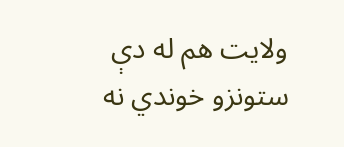ولایت هم له دې ستونزو خوندي نه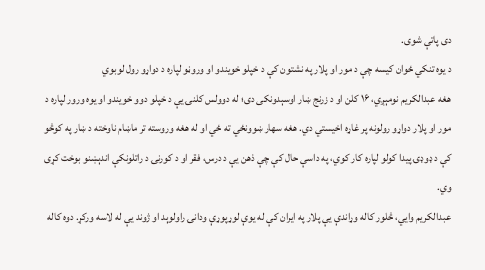دی پاتې شوی.
د یوه تنکي ځوان کیسه چې د مور او پلار په نشتون کې د خپلو خویندو او وروڼو لپاره د دواړو رول لوبوي
هغه عبدالکریم نومېږي، ۱۶ کلن او د زرنج ښار اوسېدونکی دی؛ له دوولس کلنۍ یې د خپلو دوو خویندو او یوه ورور لپاره د مور او پلار دواړو رولونه پر غاړه اخیستي دي. هغه سهار ښوونځي ته ځي او له هغه وروسته تر ماښام ناوخته د ښار په کوڅو کې د ډوډۍ پیدا کولو لپاره کار کوي، په داسې حال کې چې ذهن یې د درس، فقر او د کورنۍ د راتلونکې اندېښنو بوخت کړی وي.
عبدالکریم وايي، څلور کاله وړاندې یې پلار په ایران کې له یوې لوړپوړې ودانۍ راولوېد او ژوند یې له لاسه ورکړ. دوه کاله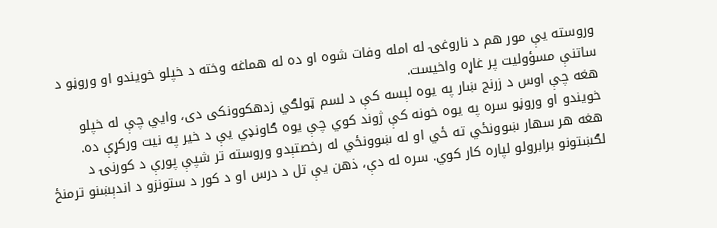وروسته یې مور هم د ناروغۍ له امله وفات شوه او ده له هماغه وخته د خپلو خویندو او وروڼو د ساتنې مسؤولیت پر غاړه واخیست.
هغه چې اوس د زرنج ښار په یوه لېسه کې د لسم ټولګي زدهکوونکی دی، وايي چې له خپلو خویندو او وروڼو سره په یوه خونه کې ژوند کوي چې یوه ګاونډي یې د خیر په نیت ورکړې ده.
هغه هر سهار ښوونځي ته ځي او له ښوونځي له رخصتېدو وروسته تر شپې پورې د کورنۍ د لګښتونو برابرولو لپاره کار کوي. سره له دې، ذهن یې تل د درس او د کور د ستونزو د اندېښنو ترمنځ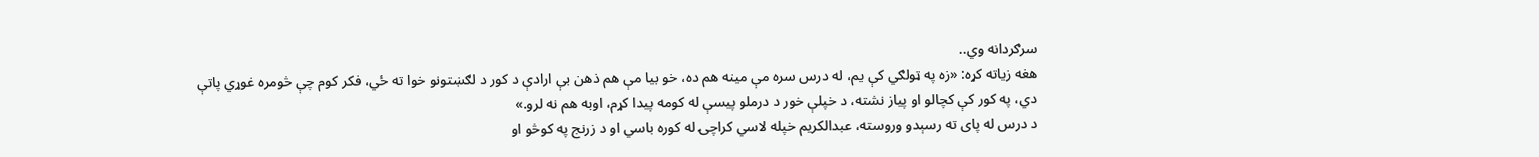سرګردانه وي..
هغه زیاته کړه: «زه په ټولګي کې یم، له درس سره مې مینه هم ده، خو بیا مې هم ذهن بې ارادې د کور د لګښتونو خوا ته ځي، فکر کوم چې څومره غوړي پاتې دي، په کور کې کچالو او پیاز نشته، د خپلې خور د درملو پیسې له کومه پیدا کړم، اوبه هم نه لرو.»
د درس له پای ته رسېدو وروسته، عبدالکریم خپله لاسي کراچۍ له کوره باسي او د زرنج په کوڅو او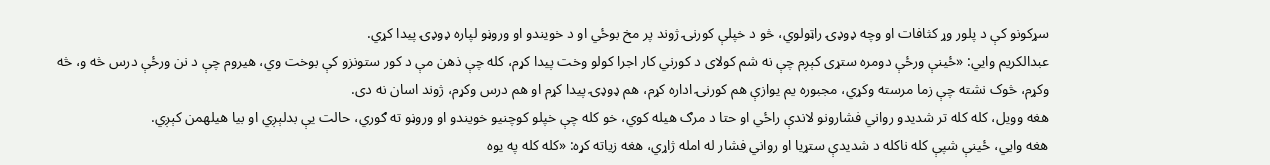سړکونو کې د پلور وړ کثافات او وچه ډوډۍ راټولوي، څو د خپلې کورنۍ ژوند پر مخ بوځي او د خویندو او وروڼو لپاره ډوډۍ پیدا کړي.
عبدالکریم وايي: «ځینې ورځې دومره ستړی کېږم چې نه شم کولای د کورني کار اجرا کولو وخت پیدا کړم، کله چې ذهن مې د کور ستونزو کې بوخت وي، هیروم چې د نن ورځې درس څه و، څه وکړم، څوک نشته چې زما مرسته وکړي، مجبوره یم یوازې هم کورنۍ اداره کړم، هم ډوډۍ پیدا کړم او هم درس وکړم، ژوند اسان نه دی.
هغه وویل، کله کله تر شدیدو رواني فشارونو لاندې راځي او حتا د مرګ هیله کوي، خو کله چې خپلو کوچنیو خویندو او وروڼو ته ګوري، حالت یې بدلېږي او بیا هیلهمن کېږي.
هغه وايي، ځینې شپې کله ناکله د شدیدې ستړیا او رواني فشار له امله ژاړي، هغه زیاته کړه: «کله کله په یوه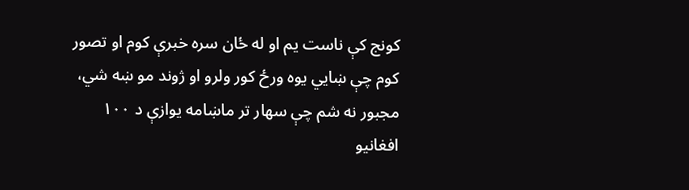کونج کې ناست یم او له ځان سره خبرې کوم او تصور کوم چې ښايي یوه ورځ کور ولرو او ژوند مو ښه شي، مجبور نه شم چې سهار تر ماښامه یوازې د ۱۰۰ افغانیو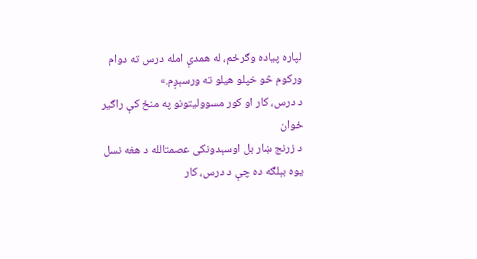لپاره پیاده وګرځم، له همدې امله درس ته دوام ورکوم څو خپلو هیلو ته ورسېږم.»
د درس، کار او کور مسوولیتونو په منځ کې راګیر ځوان
د زرنج ښار بل اوسېدونکی عصمتالله د هغه نسل یوه بېلګه ده چې د درس، کار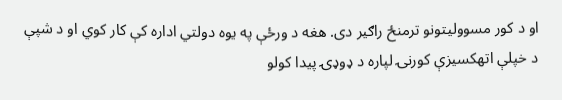او د کور مسوولیتونو ترمنځ راګیر دی. هغه د ورځې په یوه دولتي اداره کې کار کوي او د شپې د خپلې اتهکسیزې کورنۍ لپاره د ډوډۍ پیدا کولو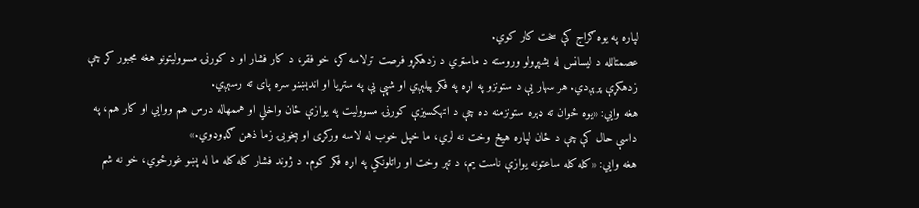لپاره په یوه ګراج کې سخت کار کوي.
عصمتالله د لیسانس له بشپړولو وروسته د ماسټري د زدهکړو فرصت ترلاسه کړ، خو فقر، د کار فشار او د کورنۍ مسوولیتونو هغه مجبور کړ چې زدهکړې پرېږدي. هر سهار یې د ستونزو په اړه په فکر پیلېږي او شپې یې په ستړیا او اندېښنو سره پای ته رسېږي.
هغه وايي: «یوه ځوان ته ډېره ستونزمنه ده چې د اتهکسیزې کورنۍ مسوولیت په یوازې ځان واخلي او هممهاله درس هم ووايي او کار هم، په داسې حال کې چې د ځان لپاره هیڅ وخت نه لري، ما خپل خوب له لاسه ورکړی او بېخوبۍ زما ذهن ګډوډوي.»
هغه وايي: «کله کله ساعتونه یوازې ناست یم، د تېر وخت او راتلونکي په اړه فکر کوم. د ژوند فشار کله کله ما له پښو غورځوي، خو نه شم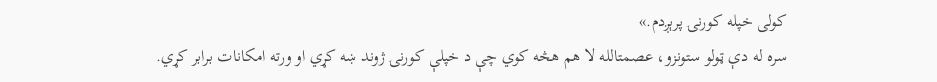کولی خپله کورنۍ پرېږدم.»
سره له دې ټولو ستونزو، عصمتالله لا هم هڅه کوي چې د خپلې کورنۍ ژوند ښه کړي او ورته امکانات برابر کړي.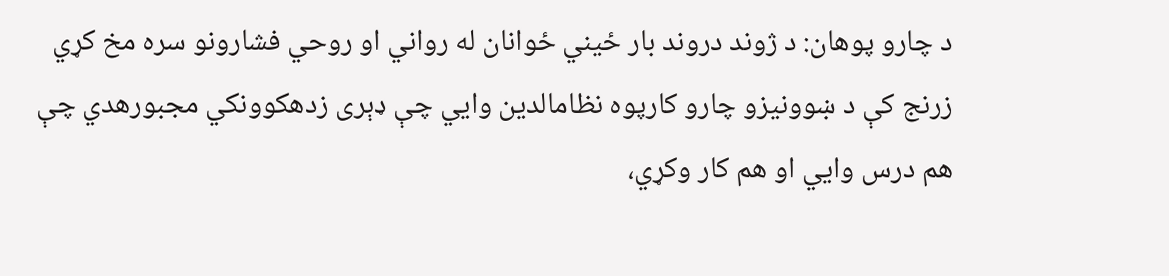د چارو پوهان: د ژوند دروند بار ځیني ځوانان له رواني او روحي فشارونو سره مخ کړي
زرنج کې د ښوونیزو چارو کارپوه نظامالدین وايي چې ډېری زدهکوونکي مجبورهدي چې هم درس وايي او هم کار وکړي،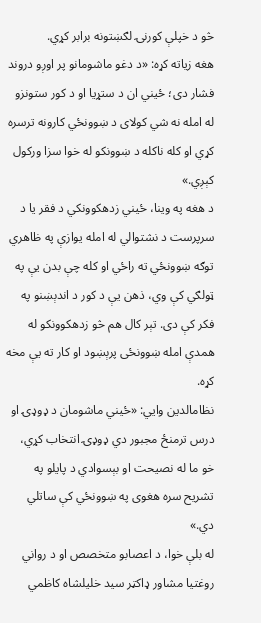څو د خپلې کورنۍ لګښتونه برابر کړي.
هغه زیاته کړه: «د دغو ماشومانو پر اوږو دروند فشار دی؛ ځیني ان د ستړیا او د کور ستونزو له امله نه شي کولای د ښوونځي کارونه ترسره کړي او کله ناکله د ښوونکو له خوا سزا ورکول کېږي.»
د هغه په وینا، ځیني زدهکوونکي د فقر یا د سرپرست د نشتوالي له امله یوازې په ظاهري توګه ښوونځي ته راځي او کله چې بدن یې په ټولګي کې وي، ذهن یې د کور د اندېښنو په فکر کې دی. تېر کال هم څو زدهکوونکو له همدې امله ښوونځی پرېښود او کار ته یې مخه کړه.
نظامالدین وايي: «ځیني ماشومان د ډوډۍ او درس ترمنځ مجبور دي ډوډۍ انتخاب کړي، خو ما له نصیحت او بېسوادي د پایلو په تشریح سره هغوی په ښوونځي کې ساتلي دي.»
له بلې خوا، د اعصابو متخصص او د رواني روغتیا مشاور ډاکټر سید خلیلشاه کاظمي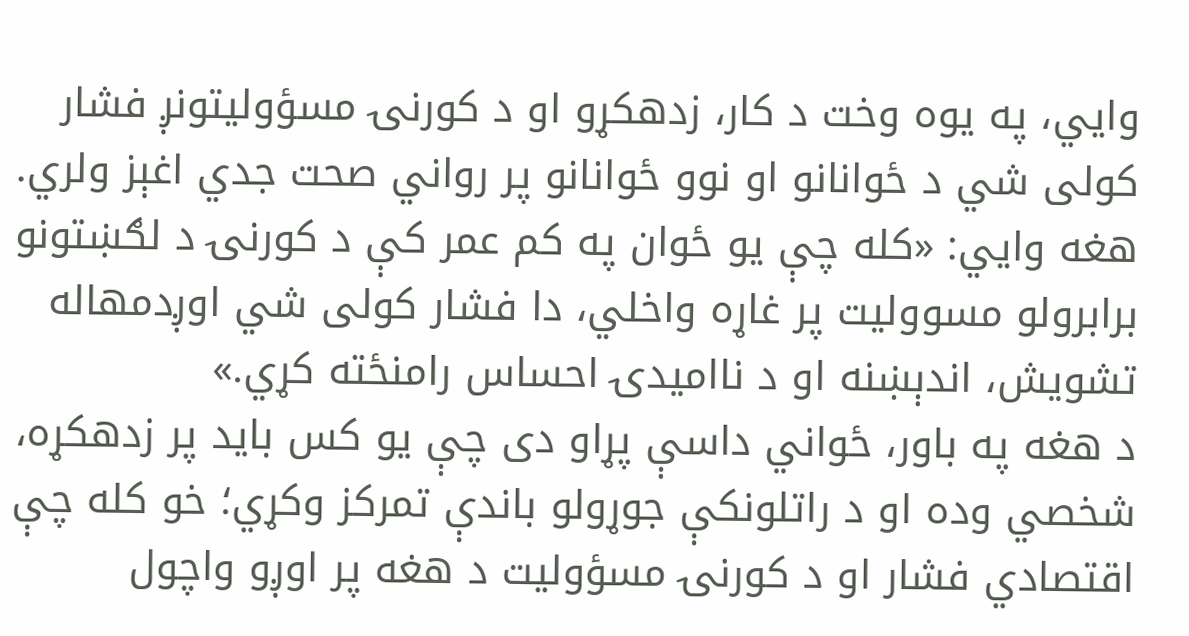وايي، په یوه وخت د کار، زدهکړو او د کورنۍ مسؤولیتونږ فشار کولی شي د ځوانانو او نوو ځوانانو پر رواني صحت جدي اغېز ولري.
هغه وايي: «کله چې یو ځوان په کم عمر کې د کورنۍ د لګښتونو برابرولو مسوولیت پر غاړه واخلي، دا فشار کولی شي اوږدمهاله تشویش، اندېښنه او د ناامیدۍ احساس رامنځته کړي.»
د هغه په باور، ځواني داسې پړاو دی چې یو کس باید پر زدهکړه، شخصي وده او د راتلونکې جوړولو باندې تمرکز وکړي؛ خو کله چې اقتصادي فشار او د کورنۍ مسؤولیت د هغه پر اوږو واچول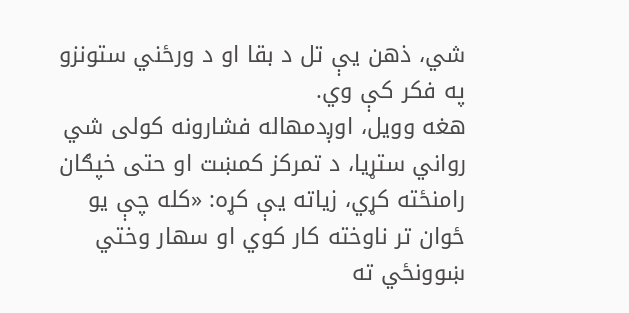شي، ذهن یې تل د بقا او د ورځني ستونزو په فکر کې وي.
هغه وویل، اوږدمهاله فشارونه کولی شي رواني ستړیا، د تمرکز کمښت او حتی خپګان رامنځته کړي، زیاته یې کړه: «کله چې یو ځوان تر ناوخته کار کوي او سهار وختي ښوونځي ته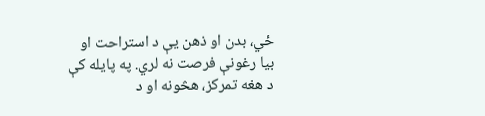ځي، بدن او ذهن یې د استراحت او بیا رغونې فرصت نه لري. په پایله کې د هغه تمرکز، هڅونه او د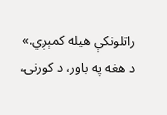راتلونکې هیله کمېږي.»
د هغه په باور، د کورنۍ،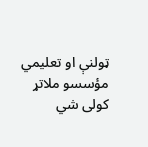ټولنې او تعلیمي مؤسسو ملاتړ کولی شي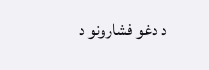د دغو فشارونو د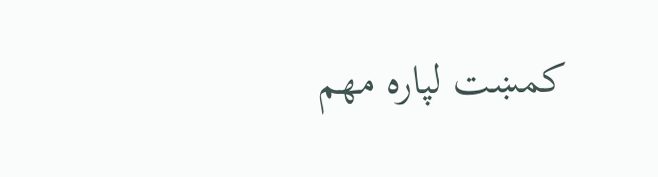کمښت لپاره مهم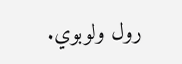رول ولوبوي.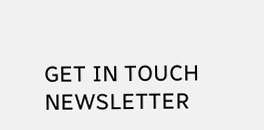GET IN TOUCH
NEWSLETTER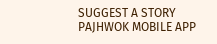SUGGEST A STORY
PAJHWOK MOBILE APP